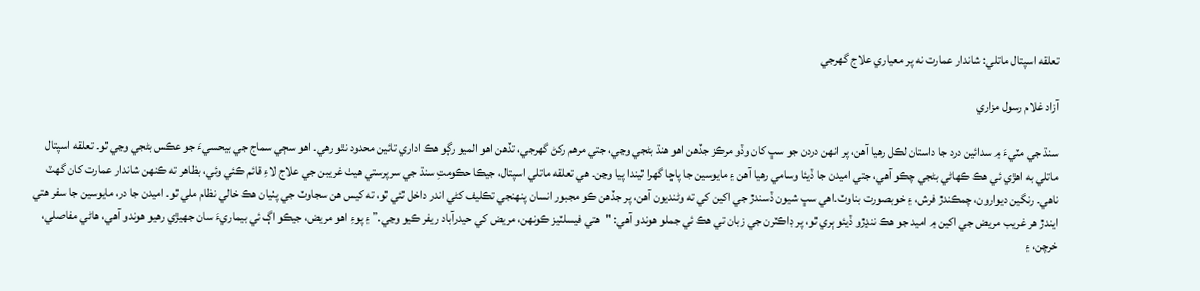تعلقه اسپتال ماتلي: شاندار عمارت نه پر معياري علاج گهرجي

آزاد غلام رسول مزاري

سنڌ جي مٽيءَ ۾ سدائين درد جا داستان لڪل رهيا آهن، پر انهن دردن جو سڀ کان وڏو مرڪز جڏهن اهو هنڌ بڻجي وڃي، جتي مرهم رکڻ گهرجي، تڏهن اهو الميو رڳو هڪ اداري تائين محدود نٿو رهي۔ اهو سڄي سماج جي بيحسيءَ جو عڪس بڻجي وڃي ٿو۔ تعلقه اسپتال ماتلي به اهڙي ئي هڪ ڪهاڻي بڻجي چڪو آهي، جتي اميدن جا ڏيئا وسامي رهيا آهن ۽ مايوسين جا پاڇا گهرا ٿيندا پيا وڃن۔ هي تعلقه ماتلي اسپتال، جيڪا حڪومتِ سنڌ جي سرپرستي هيٺ غريبن جي علاج لاءِ قائم ڪئي وئي، بظاهر ته ڪنهن شاندار عمارت کان گهٽ ناهي۔ رنگين ديوارون، چمڪندڙ فرش، ۽ خوبصورت بناوٽ۔اهي سڀ شيون ڏسندڙ جي اکين کي ته وڻنديون آهن، پر جڏهن ڪو مجبور انسان پنهنجي تڪليف کڻي اندر داخل ٿئي ٿو، ته کيس هن سجاوٽ جي پٺيان هڪ خالي نظام ملي ٿو۔ اميدن جا در، مايوسين جا سفر هتي ايندڙ هر غريب مريض جي اکين ۾ اميد جو هڪ ننڍڙو ڏيئو ٻري ٿو، پر ڊاڪٽرن جي زبان تي هڪ ئي جملو هوندو آهي: "هتي فيسلٽيز ڪونهن، مريض کي حيدرآباد ريفر ڪيو وڃي.” ۽ پوءِ اهو مريض، جيڪو اڳ ئي بيماريءَ سان جهيڙي رهيو هوندو آهي، هاڻي مفاصلي، خرچن، ۽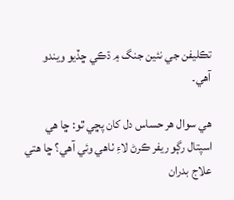تڪليفن جي نئين جنگ ۾ ڌڪي ڇڏيو ويندو آهي۔

هي سوال هر حساس دل کان پڇي ٿو: ڇا هي اسپتال رڳو ريفر ڪرڻ لاءِ ٺاهي وئي آهي؟ ڇا هتي علاج بدران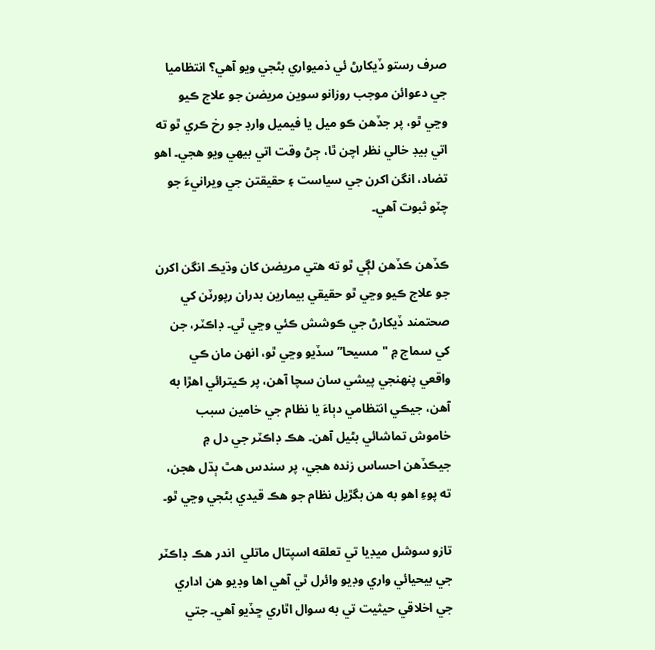صرف رستو ڏيکارڻ ئي ذميواري بڻجي ويو آهي؟ انتظاميا جي دعوائن موجب روزانو سوين مريضن جو علاج ڪيو وڃي ٿو، پر جڏهن ڪو ميل يا فيميل وارڊ جو رخ ڪري ٿو ته اتي بيڊ خالي نظر اچن ٿا، ڄڻ وقت اتي بيهي ويو هجي۔ اهو تضاد، انگن اکرن جي سياست ۽ حقيقتن جي ويرانيءَ جو چٽو ثبوت آهي۔

ڪڏهن ڪڏهن لڳي ٿو ته هتي مريضن کان وڌيڪ انگن اکرن جو علاج ڪيو وڃي ٿو حقيقي بيمارين بدران رپورٽن کي صحتمند ڏيکارڻ جي ڪوشش ڪئي وڃي ٿي۔ ڊاڪٽر، جن کي سماج ۾ "مسيحا” سڏيو وڃي ٿو، انهن مان ڪي واقعي پنهنجي پيشي سان سچا آهن، پر ڪيترائي اهڙا به آهن، جيڪي انتظامي دٻاءَ يا نظام جي خامين سبب خاموش تماشائي بڻيل آهن۔ هڪ ڊاڪٽر جي دل ۾ جيڪڏهن احساس زنده هجي، پر سندس هٿ ٻڌل هجن، ته پوءِ اهو به هن بگڙيل نظام جو هڪ قيدي بڻجي وڃي ٿو۔

تازو سوشل ميڊيا تي تعلقه اسپتال ماتلي  اندر ھڪ ڊاڪٽر جي بيحيائي واري وڊيو وائرل ٿي آهي اها وڊيو هن اداري جي اخلاقي حيثيت تي به سوال اٿاري ڇڏيو آهي۔ جتي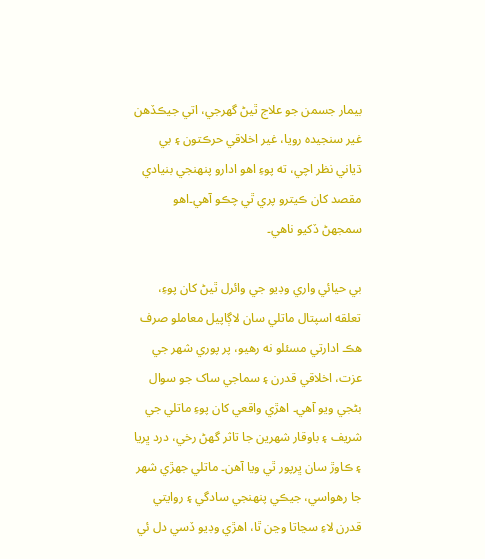بيمار جسمن جو علاج ٿيڻ گهرجي، اتي جيڪڏهن غير سنجيده رويا، غير اخلاقي حرڪتون ۽ بي ڌياني نظر اچي، ته پوءِ اهو ادارو پنهنجي بنيادي مقصد کان ڪيترو پري ٿي چڪو آهي۔اهو سمجهڻ ڏکيو ناهي۔

بي حيائي واري وڊيو جي وائرل ٿيڻ کان پوءِ، تعلقه اسپتال ماتلي سان لاڳاپيل معاملو صرف هڪ ادارتي مسئلو نه رهيو، پر پوري شهر جي عزت، اخلاقي قدرن ۽ سماجي ساک جو سوال بڻجي ويو آهي۔ اهڙي واقعي کان پوءِ ماتلي جي شريف ۽ باوقار شهرين جا تاثر گهڻ رخي، درد ڀريا ۽ ڪاوڙ سان ڀرپور ٿي ويا آهن۔ ماتلي جهڙي شهر جا رهواسي، جيڪي پنهنجي سادگي ۽ روايتي قدرن لاءِ سڃاتا وڃن ٿا، اهڙي وڊيو ڏسي دل ئي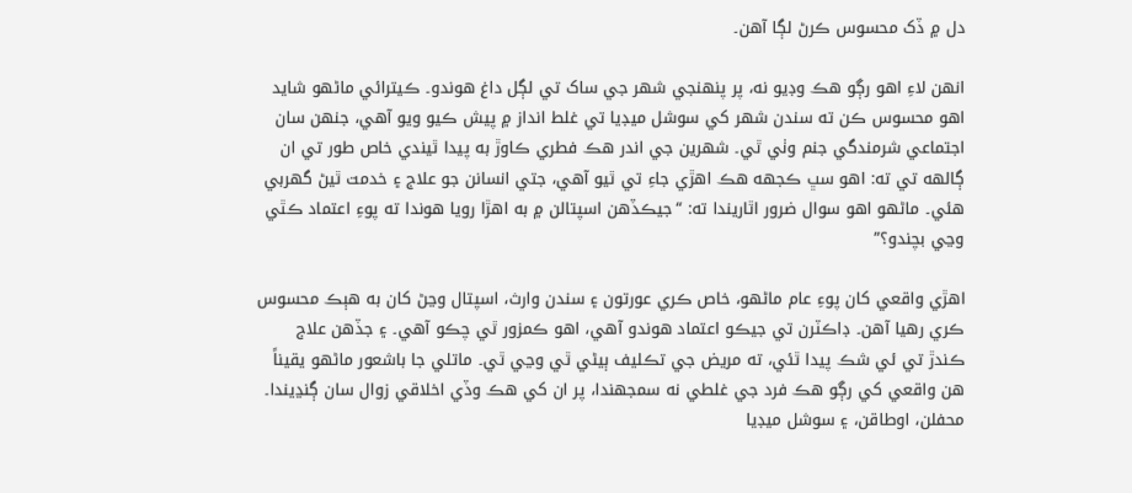دل ۾ ڏک محسوس ڪرڻ لڳا آهن۔

انهن لاءِ اهو رڳو هڪ وڊيو نه، پر پنهنجي شهر جي ساک تي لڳل داغ هوندو۔ ڪيترائي ماڻهو شايد اهو محسوس ڪن ته سندن شهر کي سوشل ميڊيا تي غلط انداز ۾ پيش ڪيو ويو آهي، جنهن سان اجتماعي شرمندگي جنم وٺي ٿي۔ شهرين جي اندر هڪ فطري ڪاوڙ به پيدا ٿيندي خاص طور تي ان ڳالهه تي ته: اهو سڀ ڪجهه هڪ اهڙي جاءِ تي ٿيو آهي، جتي انسانن جو علاج ۽ خدمت ٿيڻ گهربي هئي۔ ماڻهو اهو سوال ضرور اٿاريندا ته: “جيڪڏهن اسپتالن ۾ به اهڙا رويا هوندا ته پوءِ اعتماد ڪٿي وڃي بچندو؟”

اهڙي واقعي کان پوءِ عام ماڻهو، خاص ڪري عورتون ۽ سندن وارث، اسپتال وڃڻ کان به هٻڪ محسوس ڪري رهيا آهن۔ ڊاڪٽرن تي جيڪو اعتماد هوندو آهي، اهو ڪمزور ٿي چڪو آهي۔ ۽ جڏهن علاج ڪندڙ تي ئي شڪ پيدا ٿئي، ته مريض جي تڪليف ٻيڻي ٿي وڃي ٿي۔ ماتلي جا باشعور ماڻهو يقيناً هن واقعي کي رڳو هڪ فرد جي غلطي نه سمجهندا، پر ان کي هڪ وڏي اخلاقي زوال سان ڳنڍيندا۔ محفلن، اوطاقن، ۽ سوشل ميڊيا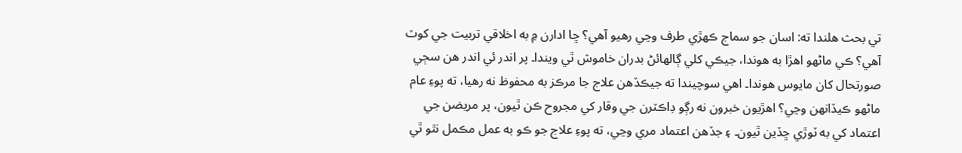تي بحث هلندا ته: اسان جو سماج ڪهڙي طرف وڃي رهيو آهي؟ ڇا ادارن ۾ به اخلاقي تربيت جي کوٽ آهي؟ ڪي ماڻهو اهڙا به هوندا، جيڪي کلي ڳالهائڻ بدران خاموش ٿي ويندا۔ پر اندر ئي اندر هن سڄي صورتحال کان مايوس هوندا۔ اهي سوچيندا ته جيڪڏهن علاج جا مرڪز به محفوظ نه رهيا، ته پوءِ عام ماڻهو ڪيڏانهن وڃي؟ اهڙيون خبرون نه رڳو ڊاڪٽرن جي وقار کي مجروح ڪن ٿيون، پر مريضن جي اعتماد کي به ٽوڙي ڇڏين ٿيون۔ ۽ جڏهن اعتماد مري وڃي، ته پوءِ علاج جو ڪو به عمل مڪمل نٿو ٿي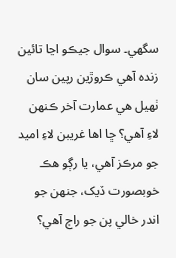سگهي۔ سوال جيڪو اڃا تائين زنده آهي ڪروڙين رپين سان ٺهيل هي عمارت آخر ڪنهن لاءِ آهي؟ ڇا اها غريبن لاءِ اميد جو مرڪز آهي، يا رڳو هڪ خوبصورت ڏيک، جنهن جو اندر خالي پن جو راڄ آهي؟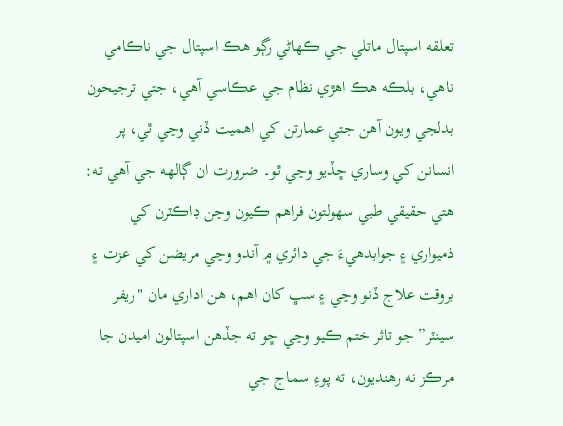تعلقه اسپتال ماتلي جي ڪهاڻي رڳو هڪ اسپتال جي ناڪامي ناهي، بلڪه هڪ اهڙي نظام جي عڪاسي آهي، جتي ترجيحون بدلجي ويون آهن جتي عمارتن کي اهميت ڏني وڃي ٿي، پر انسانن کي وساري ڇڏيو وڃي ٿو۔ ضرورت ان ڳالهه جي آهي ته: هتي حقيقي طبي سهولتون فراهم ڪيون وڃن ڊاڪٽرن کي ذميواري ۽ جوابدهيءَ جي دائري ۾ آندو وڃي مريضن کي عزت ۽ بروقت علاج ڏنو وڃي ۽ سڀ کان اهم، هن اداري مان "ريفر سينٽر” جو تاثر ختم ڪيو وڃي ڇو ته جڏهن اسپتالون اميدن جا مرڪز نه رهنديون، ته پوءِ سماج جي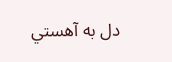دل به آهستي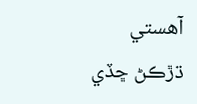آهستي ڌڙڪڻ ڇڏي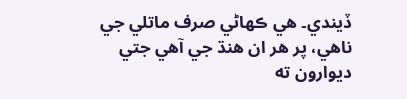ڏيندي۔ هي ڪهاڻي صرف ماتلي جي ناهي، پر هر ان هنڌ جي آهي جتي ديوارون ته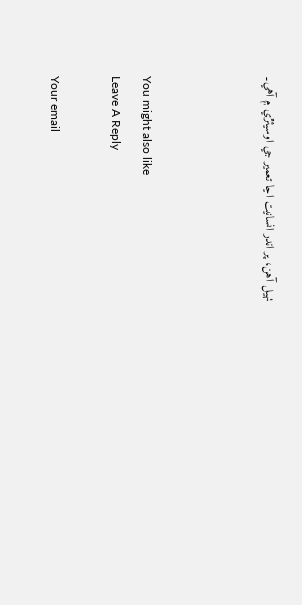ٺهيل آهن، پر اندر انسانيت اڃا تعمير جي اوسيئڙي ۾ آهي۔



You might also like
Leave A Reply

Your email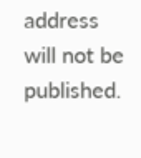address will not be published.